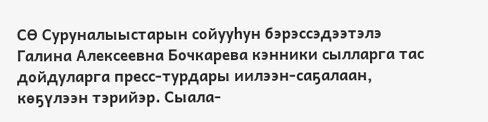СӨ Суруналыыстарын сойууһун бэрэссэдээтэлэ Галина Алексеевна Бочкарева кэнники сылларга тас дойдуларга пресс-турдары иилээн-саҕалаан, көҕүлээн тэрийэр. Сыала-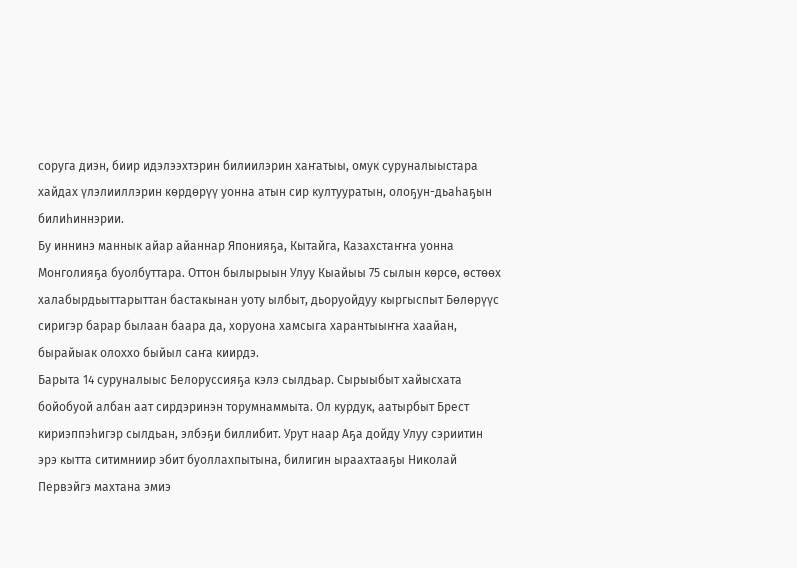соруга диэн, биир идэлээхтэрин билиилэрин хаҥатыы, омук суруналыыстара хайдах үлэлииллэрин көрдөрүү уонна атын сир култууратын, олоҕун-дьаһаҕын билиһиннэрии.
Бу иннинэ маннык айар айаннар Японияҕа, Кытайга, Казахстаҥҥа уонна Монголияҕа буолбуттара. Оттон былырыын Улуу Кыайыы 75 сылын көрсө, өстөөх халабырдьыттарыттан бастакынан уоту ылбыт, дьоруойдуу кыргыспыт Бөлөрүүс сиригэр барар былаан баара да, хоруона хамсыга харантыыҥҥа хаайан, бырайыак олоххо быйыл саҥа киирдэ.
Барыта 14 суруналыыс Белоруссияҕа кэлэ сылдьар. Сырыыбыт хайысхата бойобуой албан аат сирдэринэн торумнаммыта. Ол курдук, аатырбыт Брест кириэппэһигэр сылдьан, элбэҕи биллибит. Урут наар Аҕа дойду Улуу сэриитин эрэ кытта ситимниир эбит буоллахпытына, билигин ыраахтааҕы Николай Первэйгэ махтана эмиэ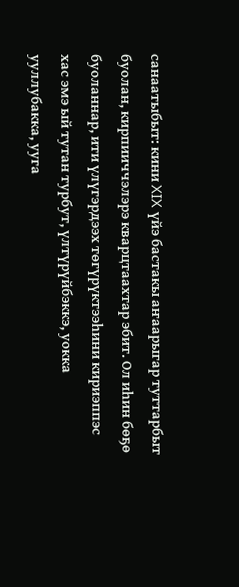санаатыбыт: кини XIX үйэ бастакы аҥаарыгар туттарбыт буолан, кирпииччэлэрэ кварцтаахтар эбит. Ол иһин бөҕө буоланнар, ити үлүгэрдээх төгүрүктээһини кириэппэс хас эмэ ый тутан турбут, үлтүрүйбэккэ, уокка ууллубакка, ууга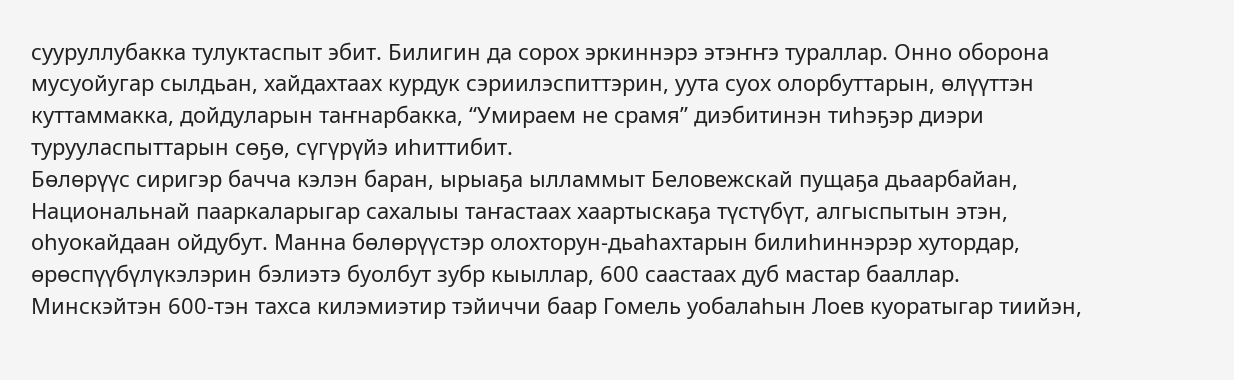сууруллубакка тулуктаспыт эбит. Билигин да сорох эркиннэрэ этэҥҥэ тураллар. Онно оборона мусуойугар сылдьан, хайдахтаах курдук сэриилэспиттэрин, уута суох олорбуттарын, өлүүттэн куттаммакка, дойдуларын таҥнарбакка, “Умираем не срамя” диэбитинэн тиһэҕэр диэри турууласпыттарын сөҕө, сүгүрүйэ иһиттибит.
Бөлөрүүс сиригэр бачча кэлэн баран, ырыаҕа ылламмыт Беловежскай пущаҕа дьаарбайан, Национальнай пааркаларыгар сахалыы таҥастаах хаартыскаҕа түстүбүт, алгыспытын этэн, оһуокайдаан ойдубут. Манна бөлөрүүстэр олохторун-дьаһахтарын билиһиннэрэр хутордар, өрөспүүбүлүкэлэрин бэлиэтэ буолбут зубр кыыллар, 600 саастаах дуб мастар бааллар.
Минскэйтэн 600-тэн тахса килэмиэтир тэйиччи баар Гомель уобалаһын Лоев куоратыгар тиийэн,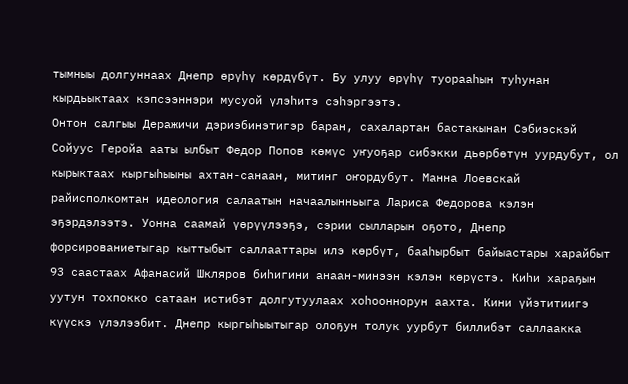тымныы долгуннаах Днепр өрүһү көрдүбүт. Бу улуу өрүһү туорааһын туһунан кырдьыктаах кэпсээннэри мусуой үлэһитэ сэһэргээтэ.
Онтон салгыы Деражичи дэриэбинэтигэр баран, сахалартан бастакынан Сэбиэскэй Сойуус Геройа ааты ылбыт Федор Попов көмүс уҥуоҕар сибэкки дьөрбөтүн уурдубут, ол кырыктаах кыргыһыыны ахтан-санаан, митинг оҥордубут. Манна Лоевскай райисполкомтан идеология салаатын начаалынньыга Лариса Федорова кэлэн эҕэрдэлээтэ. Уонна саамай үөрүүлээҕэ, сэрии сылларын оҕото, Днепр форсированиетыгар кыттыбыт саллааттары илэ көрбүт, бааһырбыт байыастары харайбыт 93 саастаах Афанасий Шкляров биһигини анаан-минээн кэлэн көрүстэ. Киһи хараҕын уутун тохпокко сатаан истибэт долгутуулаах хоһооннорун аахта. Кини үйэтитиигэ күүскэ үлэлээбит. Днепр кыргыһыытыгар олоҕун толук уурбут биллибэт саллаакка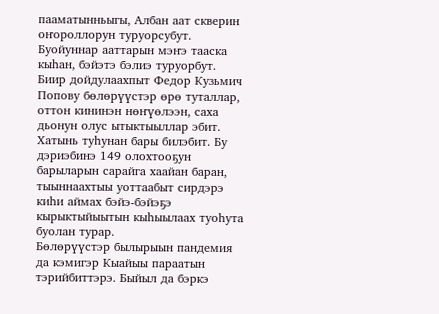пааматынньыгы, Албан аат скверин оҥороллорун туруорсубут. Буойуннар ааттарын мэҥэ тааска кыһан, бэйэтэ бэлиэ туруорбут.
Биир дойдулаахпыт Федор Кузьмич Попову бөлөрүүстэр өрө туталлар, оттон кининэн нөҥүөлээн, саха дьонун олус ытыктыыллар эбит.
Хатынь туһунан бары билэбит. Бу дэриэбинэ 149 олохтооҕун барыларын сарайга хаайан баран, тыыннаахтыы уоттаабыт сирдэрэ киһи аймах бэйэ-бэйэҕэ кырыктыйыытын кыһыылаах туоһута буолан турар.
Бөлөрүүстэр былырыын пандемия да кэмигэр Кыайыы параатын тэрийбиттэрэ. Быйыл да бэркэ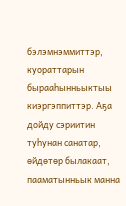бэлэмнэммиттэр, куораттарын бырааһынньыктыы киэргэппиттэр. Аҕа дойду сэриитин туһунан санатар, өйдөтөр былакаат, пааматынньык манна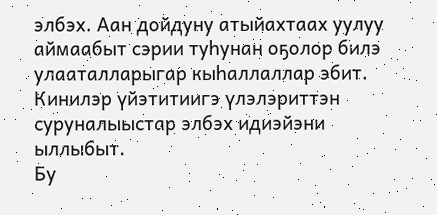элбэх. Аан дойдуну атыйахтаах уулуу аймаабыт сэрии туһунан оҕолор билэ улааталларыгар кыһаллаллар эбит. Кинилэр үйэтитиигэ үлэлэриттэн суруналыыстар элбэх идиэйэни ыллыбыт.
Бу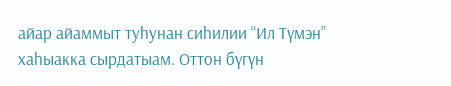айар айаммыт туһунан сиһилии “Ил Түмэн” хаһыакка сырдатыам. Оттон бүгүн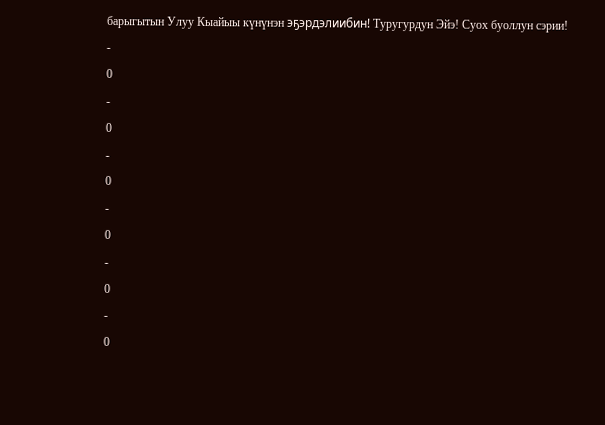барыгытын Улуу Кыайыы күнүнэн эҕэрдэлиибин! Туругурдун Эйэ! Суох буоллун сэрии!
-
0
-
0
-
0
-
0
-
0
-
0